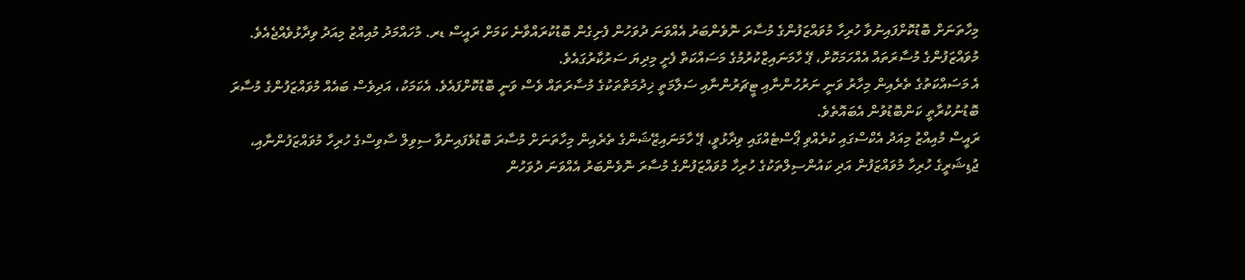މިހާތަނަށް ބޮޑުކޮށްފައިނުވާ ހުރިހާ މުވައްޒަފުންގެ މުސާރަ ނޮވެންބަރު އެއްވަނަ ދުވަހުން ފެށިގެން ބޮޑުކުރައްވާނެ ކަމަށް ރައީސް ޑރ. މުހައްމަދު މުއިއްޒު މިއަދު ވިދާޅުވެއްޖެއެވެ.
މުވައްޒަފުންގެ މުސާރަތައް އެއްހަމަކޮށް، ޕޭ ހާމަނައިޒްކުރުމުގެ މަސައްކަތް ފެށީ މިދިޔަ ސަރުކާރުގައެވެ.
އެ މަސައްކަތުގެ ތެރެއިން މިހާރު ވަނީ ނަރުހުންނާއި ޓީޗަރުންނާއި ސަލާމަތީ ޚިދުމަތްތަކުގެ މުސާރަތައް ވެސް ވަނީ ބޮޑުކޮށްފައެވެ. އެކަމަކު، އަދިވެސް ބައެއް މުވައްޒަފުންގެ މުސާރަ ބޮޑުނުކުރާތީ ކަންބޮޑުވުން އެބައޮތެވެ.
ރައީސް މުއިއްޒު މިއަދު އެކްސްގައި ކުރެއްވި ޕޯސްޓެއްގައި ވިދާޅުވީ، ޕޭ ހާމަނައިޒޭޝަންގެ ތެރެއިން މިހާތަނަށް މުސާރަ ބޮޑުވެފައިނުވާ ސިވިލް ސާވިސްގެ ހުރިހާ މުވައްޒަފުންނާއި، ޖުޑިޝަރީގެ ހުރިހާ މުވައްޒަފުން އަދި ކައުންސިލްތަކުގެ ހުރިހާ މުވައްޒަފުންގެ މުސާރަ ނޮވެންބަރު އެއްވަނަ ދުވަހުން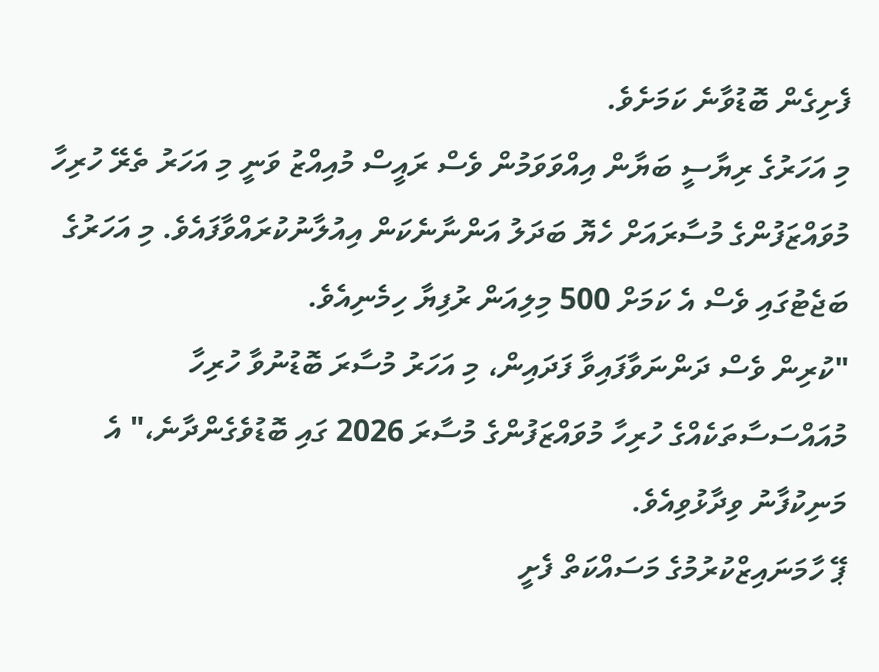ފެށިގެން ބޮޑުވާނެ ކަމަށެވެ.
މި އަހަރުގެ ރިޔާސީ ބަޔާން އިއްވަވަމުން ވެސް ރައީސް މުއިއްޒު ވަނީ މި އަހަރު ތެރޭ ހުރިހާ މުވައްޒަފުންގެ މުސާރައަށް ހެޔޮ ބަދަލު އަންނާނެކަން އިއުލާނުކުރައްވާފައެވެ. މި އަހަރުގެ ބަޖެޓުގައި ވެސް އެ ކަމަށް 500 މިލިއަން ރުފިޔާ ހިމެނިއެވެ.
"ކުރިން ވެސް ދަންނަވާފައިވާ ފަދައިން، މި އަހަރު މުސާރަ ބޮޑުނުވާ ހުރިހާ މުއައްސަސާތަކެއްގެ ހުރިހާ މުވައްޒަފުންގެ މުސާރަ 2026 ގައި ބޮޑުވެގެންދާނެ،" އެ މަނިކުފާނު ވިދާޅުވިއެވެ.
ޕޭ ހާމަނައިޒްކުރުމުގެ މަސައްކަތް ފެށީ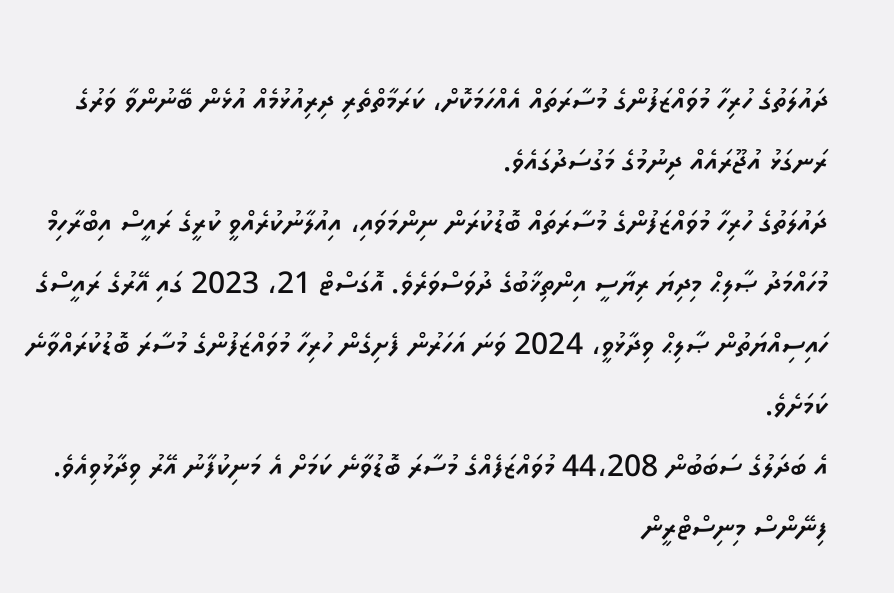ދައުލަތުގެ ހުރިހާ މުވައްޒަފުންގެ މުސާރަތައް އެއްހަމަކޮށް، ކަރަމާތްތެރި ދިރިއުޅުމެއް އުޅެން ބޭނުންވާ ވަރުގެ ރަނގަޅު އުޖޫރައެއް ދިނުމުގެ މަގުސަދުގައެވެ.
ދައުލަތުގެ ހުރިހާ މުވައްޒަފުންގެ މުސާރަތައް ބޮޑުކުރަން ނިންމަވައި، އިއުލާނުކުރެއްވީ ކުރީގެ ރައީސް އިބްރާހިމް މުހައްމަދު ޞާލިޙް މިދިޔަ ރިޔާސީ އިންތިޚާބުގެ ދުވަސްވަރެވެ. އޮގަސްޓް 21، 2023 ގައި އޭރުގެ ރައީސްގެ ހައިސިއްޔަތުން ޞާލިޙް ވިދާޅުވީ، 2024 ވަނަ އަހަރުން ފެށިގެން ހުރިހާ މުވައްޒަފުންގެ މުސާރަ ބޮޑުކުރައްވާނެ ކަމަށެވެ.
އެ ބަދަލުގެ ސަބަބުން 44،208 މުވައްޒަފެއްގެ މުސާރަ ބޮޑުވާނެ ކަމަށް އެ މަނިކުފާނު އޭރު ވިދާޅުވިއެވެ.
ފިނޭންސް މިނިސްޓްރީން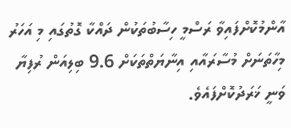އާންމުކޮށްފައިވާ ރަސްމީ ހިސާބުތަކުން ދައްކާ ގޮތުގައި މި އަހަރު މިހާތަނަށް މުސާރައާއި އިނާޔަތްތަކަށް 9.6 ބިލިއަން ރުފިޔާ ވަނީ ޚަރަދުކޮށްފައެވެ.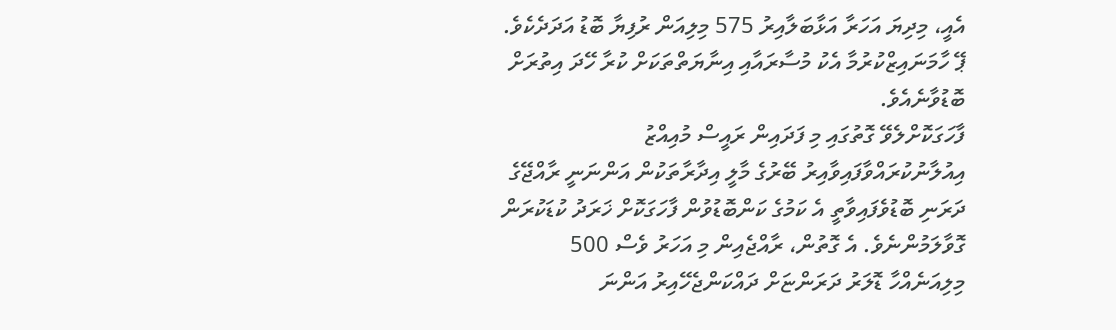އެއީ، މިދިޔަ އަހަރާ އަޅާބަލާއިރު 575 މިލިއަން ރުފިޔާ ބޮޑު އަދަދެކެވެ.
ޕޭ ހާމަނައިޒްކުރުމާ އެކު މުސާރައާއި އިނާޔަތްތަކަށް ކުރާ ހޭދަ އިތުރަށް ބޮޑުވާނެއެވެ.
ފާހަގަކޮށްލެވޭ ގޮތުގައި މި ފަދައިން ރައީސް މުއިއްޒު އިއުލާނުކުރައްވާފައިވާއިރު ބޭރުގެ މާލީ އިދާރާތަކުން އަންނަނީ ރާއްޖޭގެ ދަރަނި ބޮޑުވެފައިވާތީ އެ ކަމުގެ ކަންބޮޑުވުން ފާހަގަކޮށް ޚަރަދު ކުޑަކުރަން ގޮވާލަމުންނެވެ. އެ ގޮތުން، ރާއްޖެއިން މި އަހަރު ވެސް 500 މިލިއަނެއްހާ ޑޮލަރު ދަރަންޏަށް ދައްކަންޖެހޭއިރު އަންނަ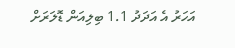އަހަރު އެ އަދަދު 1.1 ބިލިއަން ޑޮލަރަށް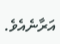އަރާނެއެވެ.